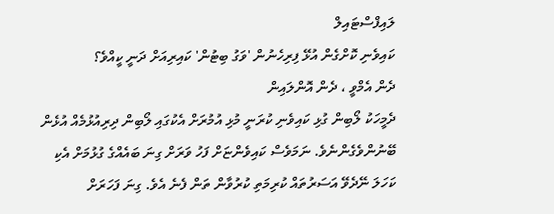ލައިފްސްޓައިލް
ކައިވެނި ކޮށްގެން އުޅޭ ފިރިހެނުން 'ވަގު ބިޓުން' ކައިރިއަށް ދަނީ ކީއްވެ؟
ދެން އެމްވީ ، ދެން އޮންލައިން
ދެމީހަކު ލޯބިން ގުޅި ކައިވެނި ކުރަނީ މުޅި އުމުރަށް އެކުގައި ލޯބިން ދިރިއުޅުމެއް އުޅެން ބޭނުންވެގެންނެވެ. ނަމަވެސް ކައިވެންޏަށް ފަހު ވަރަށް ގިނަ ބައެއްގެ ގުޅުމަށް އެކި ކަހަލަ ނޭދެވޭ އަސަރުތައް ކުރިމަތި ކުރުވާން ތަން ފެނެ އެވެ. ގިނަ ފަހަރަށް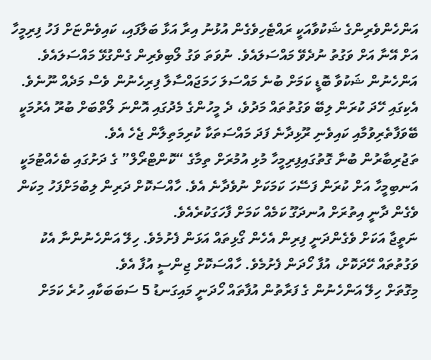އަންހެންވެރިންގެ ޝަކުވާއަކީ ރައްޓެހިވެގެން އުޅުނު އިރާ އަޅާ ބަލާފައި، ކައިވެންޏަށް ފަހު ފިރިމީހާ އަށް އޭނާ އަށް ވަގުތު ނުދެވޭ މައްސަލައެވެ. ނުވަތަ ވަގު ލޯބިވެރިން ގެންގުޅޭ މައްސަލައެވެ. އަންހެނުން ޝަކުވާ ބޮޑީ ކަމަށް ބުނެ މައްސަލަ ހަމަޖައްސާލާ ފިރިހެނުން ވެސް މަދެއް ނޫނެވެ.
އެކިގައި ހޭދަ ކުރަން ލިބޭ ވަގުތުތައް މަދުވެ، ދެ މީހުންގެ މެދުގައި އޮންނަ ލޯތްބަށް ބުރޫ އެރުމަކީ ބޭވަފާތެރިވުމާއި ކައިވެނި ރޫޅިދާނެ ފަދަ މައްސަތަކާ ކުރިމަތިލާން ޖެހެ އެވެ.
ތަޖުރިބާރުން ބުނާ ގޮތުގައިފިރިމީހާ މުޅި އުމުރަށް ތިމާގެ “ކޮންޓްރޯލް” ގެ ދަށުގައި ބެހެއްޓުމަކީ އަނބިމީހާ އަށް ކުރަން ފަސޭހަ ކަމަކަށް ނުވެދާނެ އެވެ. ހާއްސަކޮށް ދަރިން ލިބުމަށްފަހު މިކަން ވެގެން ދާނީ އިތުރަށް އުނދަގޫ ކަމެއް ކަމަށް ފާހަގަކުރެއެވެ.
ނަތީޖާ އަކަށް ވެގެންދަނީ ފިރިން އެހެން ގޯޅިތައް އަޅަން ފެށުމެވެ. ހިލޭ އަންހެނުންނާ އެކު ވަގުތުތައް ހޭދަކޮށް، އުފާ ހޯދަން ފެށުމެވެ. ހާއްސަކޮށް ޖިންސީ އުފާ އެވެ.
މިގޮތަށް ހިލޭ އަންހެނުން ގެ ފަރާތުން އުފާތައް ހޯދަނީ މައިގަނޑު 5 ސަބަބަކާއި ހުރެ ކަމަށް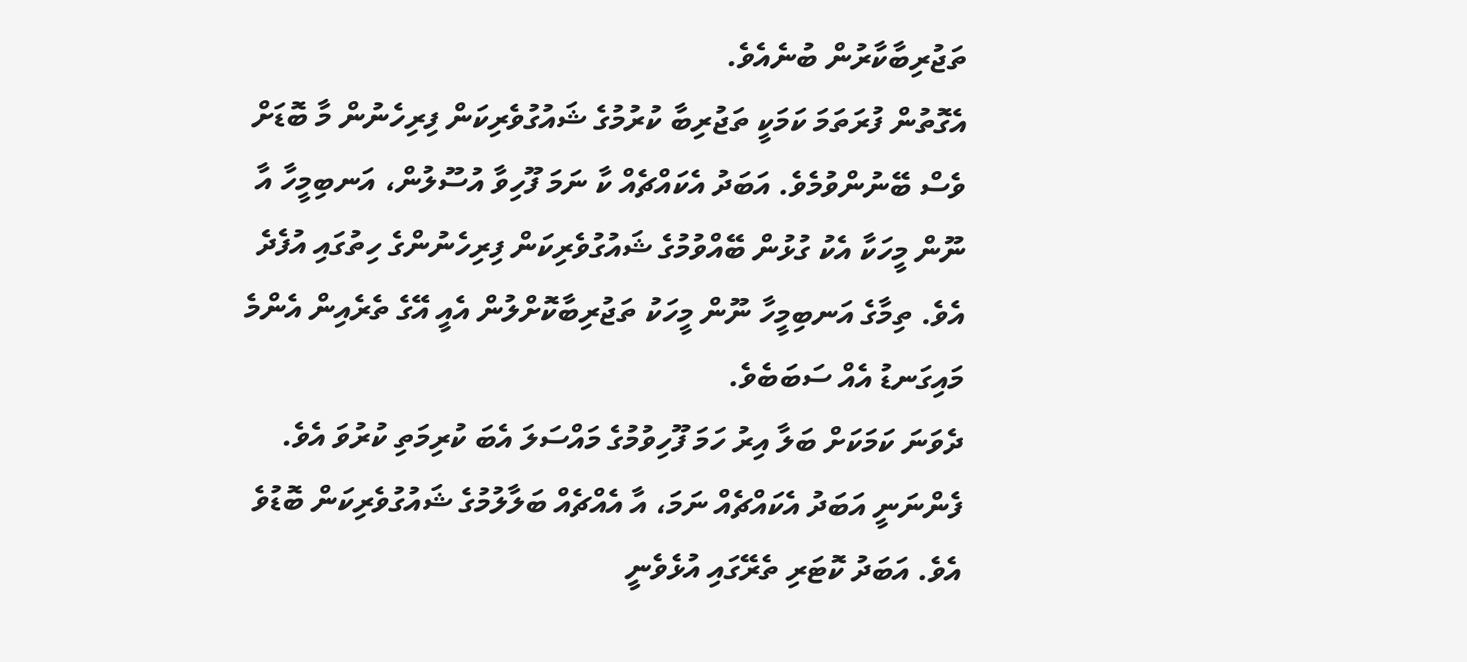ތަޖުރިބާކާރުން ބުނެއެވެ.
އެގޮތުން ފުރަތަމަ ކަމަކީ ތަޖުރިބާ ކުރުމުގެ ޝައުގުވެރިކަން ފިރިހެނުން މާ ބޮޑަށް ވެސް ބޭނުންވުމެވެ. އަބަދު އެކައްޗެއް ކާ ނަމަ ފޫހިވާ އުސޫލުން، އަނބިމީހާ އާ ނޫން މީހަކާ އެކު ގުޅުން ބޭއްވުމުގެ ޝައުގުވެރިކަން ފިރިހެނުންގެ ހިތުގައި އުފެދެ އެވެ. ތިމާގެ އަނބިމީހާ ނޫން މީހަކު ތަޖުރިބާކޮށްލުން އެއީ އޭގެ ތެރެއިން އެންމެ މައިގަނޑު އެއް ސަބަބެވެ.
ދެވަނަ ކަމަކަށް ބަލާ އިރު ހަމަ ފޫހިވުމުގެ މައްސަލަ އެބަ ކުރިމަތި ކުރުވަ އެވެ. ފެންނަނީ އަބަދު އެކައްޗެއް ނަމަ، އާ އެއްޗެއް ބަލާލުމުގެ ޝައުގުވެރިކަން ބޮޑުވެ އެވެ. އަބަދު ކޮޓަރި ތެރޭގައި އުޅެވެނީ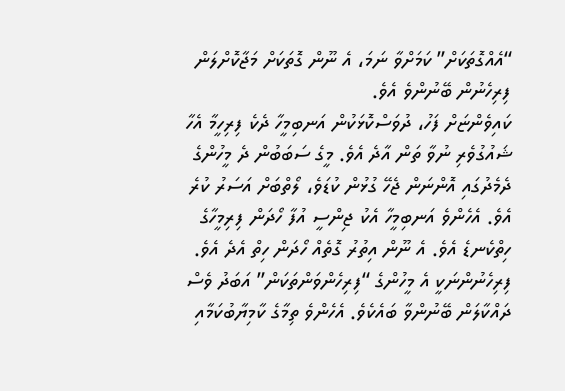“އެއްގޮތަކަށް” ކަމަށްވާ ނަމަ، އެ ނޫން ގޮތަކަށް މަޖާކޮށްލަން ފިރިހެނުން ބޭނުންވެ އެވެ.
ކައިވެންޏަށް ފަހު، ދުވަސްކޮޅަކުން އަނބިމީހާ ދެކެ ފިރިހީމާ އެހާ ޝައުގުވެރި ނުވާ ތަން އާދެ އެވެ. މީގެ ސަބަބުން ދެ މީހުންގެ ދެމެދުގައި އޮންނަން ޖެހޭ ގުޅުން ކުޑަވެ، ލޯތްބަށް އަސަރު ކުރެ އެވެ. އެހެންވެ އަނބިމީހާ އެކު ޖިންސީ އުފާ ހޯދަން ފިރިމީހާގެ ހިތްކެނޑެ އެވެ. އެ ނޫން އިތުރު ގޮތެއް ހޯދަން ހިތް އެދެ އެވެ.
ފިރިހެނުންނަކީ އެ މީހުންގެ “ފިރިހެންވަންތަކަން” އަބަދު ވެސް ދައްކާލަން ބޭނުންވާ ބައެކެވެ. އެހެންވެ ތިމާގެ ކާމިޔާބުކަމާއި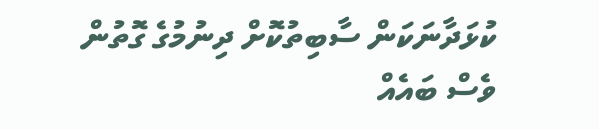ކުޅަދާނަކަން ސާބިތުކޮށް ދިނުމުގެ ގޮތުން ވެސް ބައެއް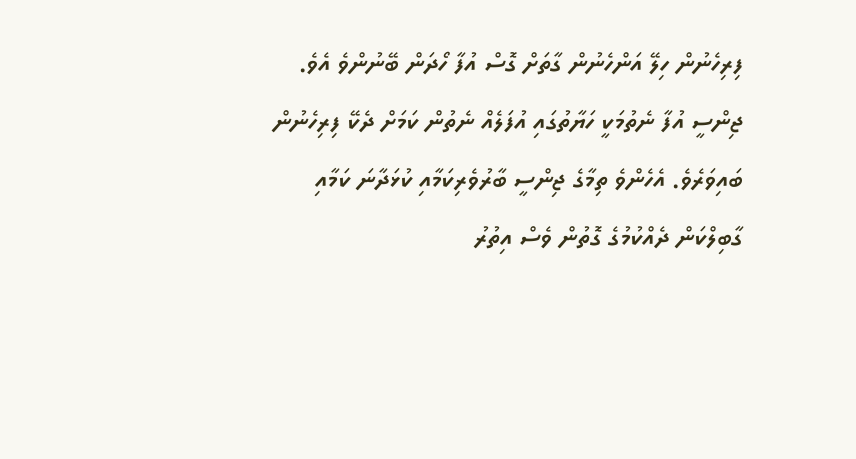ފިރިހެނުން ހިލޭ އަންހެނުން ގާތަށް ގޮސް އުފާ ހޯދަން ބޭނުންވެ އެވެ.
ޖިންސީ އުފާ ނެތުމަކީ ހަޔާތުގައި އުފަލެއް ނެތުން ކަމަށް ދެކޭ ފިރިހެނުން ބައިވަރެވެ. އެހެންވެ ތިމާގެ ޖިންސީ ބާރުވެރިކަމާއި ކުޅަދާނަ ކަމާއި ގާބިލްކަން ދެއްކުމުގެ ގޮތުން ވެސް އިތުރު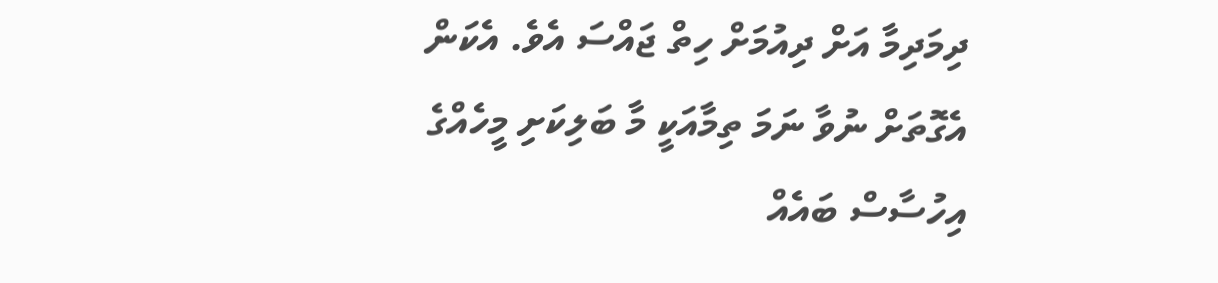ދިމަދިމާ އަށް ދިއުމަށް ހިތް ޖައްސަ އެވެ. އެކަން އެގޮތަށް ނުވާ ނަމަ ތިމާއަކީ މާ ބަލިކަށި މީހެއްގެ އިހުސާސް ބައެއް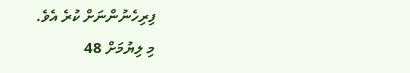ފިރިހެނުންނަށް ކުރެ އެވެ.
މި ލިޔުމަށް 48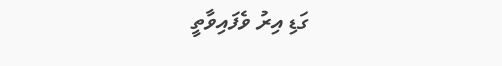ގަޑި އިރު ވެފައިވާތީ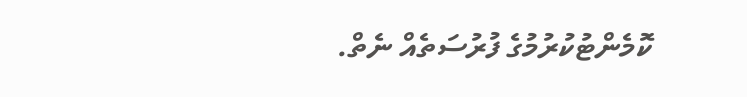ކޮމެންޓުކުރުމުގެ ފުރުސަތެއް ނެތް.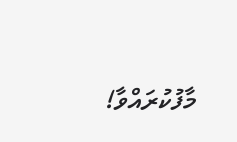މާފުކުރައްވާ!